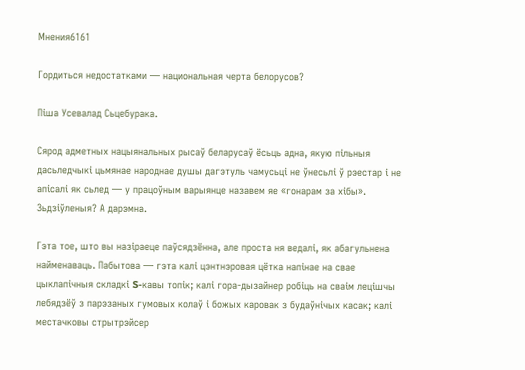Мнения6161

Гордиться недостатками — национальная черта белорусов?

Піша Усевалад Сьцебурака.

Сярод адметных нацыянальных рысаў беларусаў ёсьць адна, якую пільныя дасьледчыкі цьмянае народнае душы дагэтуль чамусьці не ўнесьлі ў рэестар і не апісалі як сьлед — у працоўным варыянце назавем яе «гонарам за хібы». Зьдзіўленыя? А дарэмна.

Гэта тое, што вы назіраеце паўсядзённа, але проста ня ведалі, як абагульнена найменаваць. Пабытова — гэта калі цэнтнэровая цётка напінае на свае цыклапічныя складкі S-кавы топік; калі гора-дызайнер робіць на сваім лецішчы лебядзёў з парэзаных гумовых колаў і божых каровак з будаўнічых касак; калі местачковы стрытрэйсер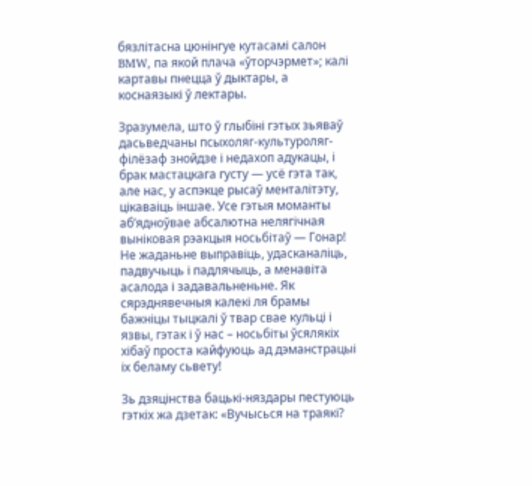бязлітасна цюнінгуе кутасамі салон BMW, па якой плача «ўторчэрмет»; калі картавы пнецца ў дыктары, а коснаязыкі ў лектары.

Зразумела, што ў глыбіні гэтых зьяваў дасьведчаны псыхоляг-культуроляг-філёзаф знойдзе і недахоп адукацы, і брак мастацкага густу — усё гэта так, але нас, у аспэкце рысаў менталітэту, цікаваіць іншае. Усе гэтыя моманты аб’ядноўвае абсалютна нелягічная выніковая рэакцыя носьбітаў — Гонар! Не жаданьне выправіць, удасканаліць, падвучыць і падлячыць, а менавіта асалода і задавальненьне. Як сярэднявечныя калекі ля брамы бажніцы тыцкалі ў твар свае кульці і язвы, гэтак і ў нас – носьбіты ўсялякіх хібаў проста кайфуюць ад дэманстрацыі іх беламу сьвету!

Зь дзяцінства бацькі-няздары пестуюць гэткіх жа дзетак: «Вучысься на траякі?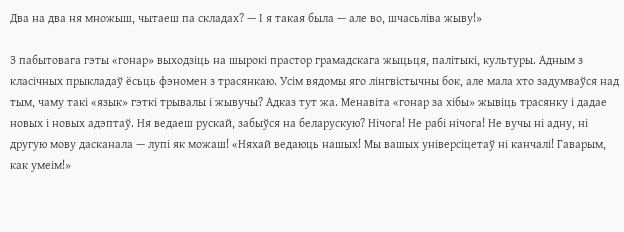Два на два ня множыш, чытаеш па складах? — І я такая была — але во, шчасьліва жыву!»

З пабытовага гэты «гонар» выходзіць на шырокі прастор грамадскага жыцьця, палітыкі, культуры. Адным з класічных прыкладаў ёсьць фэномен з трасянкаю. Усім вядомы яго лінгвістычны бок, але мала хто задумваўся над тым, чаму такі «язык» гэткі трывалы і жывучы? Адказ тут жа. Менавіта «гонар за хібы» жывіць трасянку і дадае новых і новых адэптаў. Ня ведаеш рускай, забыўся на беларускую? Нічога! Не рабі нічога! Не вучы ні адну, ні другую мову дасканала — лупі як можаш! «Няхай ведаюць нашых! Мы вашых універсіцетаў ні канчалі! Гаварым, как умеім!»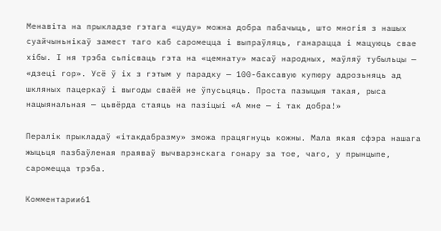Менавіта на прыкладзе гэтага «цуду» можна добра пабачыць, што многія з нашых суайчыньнікаў замест таго каб саромецца і выпраўляць, ганарацца і мацуюць свае хібы. І ня трэба сьпісваць гэта на «цемнату» масаў народных, маўляў тубыльцы — «дзеці гор». Усё ў іх з гэтым у парадку — 100-баксавую купюру адрозьняць ад шкляных пацеркаў і выгоды сваёй не ўпусьцяць. Проста пазыцыя такая, рыса нацыянальная — цьвёрда стаяць на пазіцыі «А мне — і так добра!»

Пералік прыкладаў «ітакдабразму» зможа працягнуць кожны. Мала якая сфэра нашага жыцьця пазбаўленая праяваў вычварэнскага гонару за тое, чаго, у прынцыпе, саромецца трэба.

Комментарии61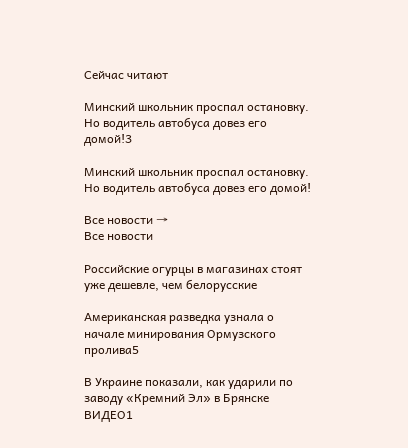Сейчас читают

Минский школьник проспал остановку. Но водитель автобуса довез его домой!3

Минский школьник проспал остановку. Но водитель автобуса довез его домой!

Все новости →
Все новости

Российские огурцы в магазинах стоят уже дешевле, чем белорусские

Американская разведка узнала о начале минирования Ормузского пролива5

В Украине показали, как ударили по заводу «Кремний Эл» в Брянске ВИДЕО1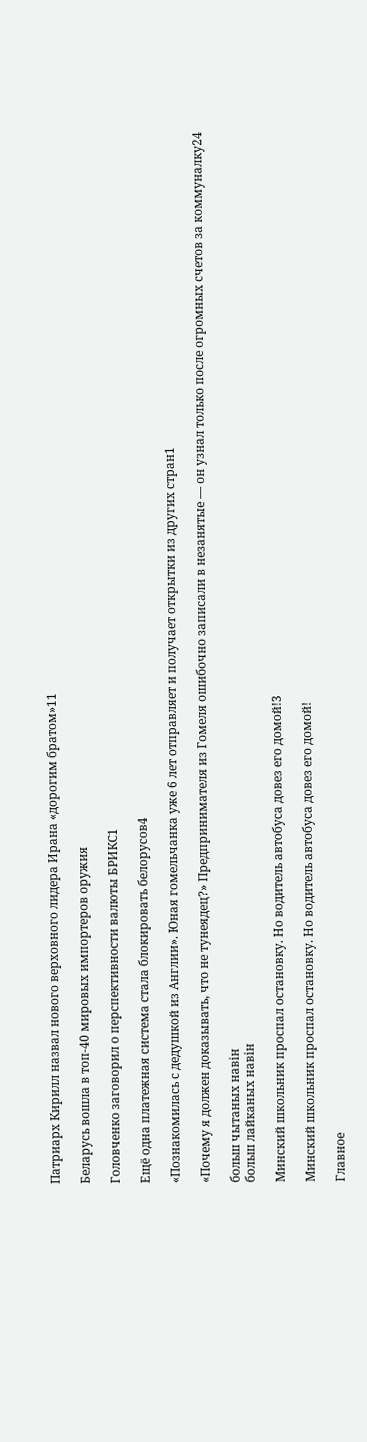Патриарх Кирилл назвал нового верховного лидера Ирана «дорогим братом»11

Беларусь вошла в топ-40 мировых импортеров оружия

Головченко заговорил о перспективности валюты БРИКС1

Ещё одна платежная система стала блокировать белорусов4

«Познакомилась с дедушкой из Англии». Юная гомельчанка уже 6 лет отправляет и получает открытки из других стран1

«Почему я должен доказывать, что не тунеядец?» Предпринимателя из Гомеля ошибочно записали в незанятые — он узнал только после огромных счетов за коммуналку24

больш чытаных навін
больш лайканых навін

Минский школьник проспал остановку. Но водитель автобуса довез его домой!3

Минский школьник проспал остановку. Но водитель автобуса довез его домой!

Главное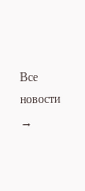Все новости →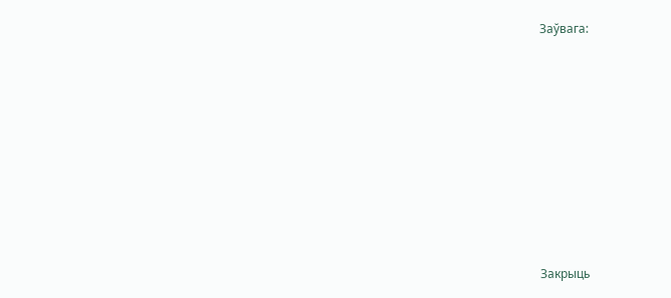Заўвага:









Закрыць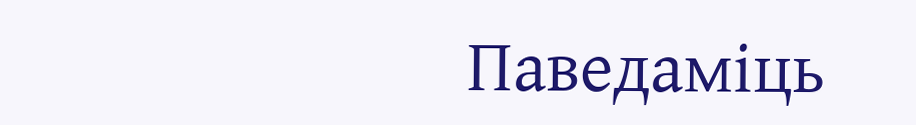Паведаміць